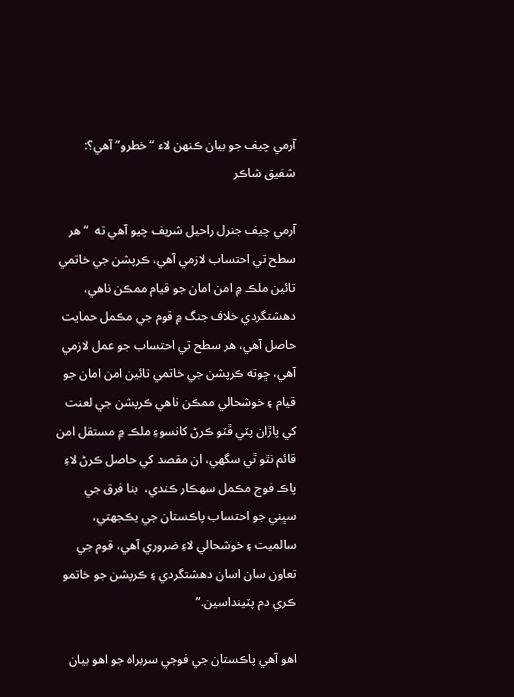آرمي چيف جو بيان ڪنهن لاء “خطرو” آهي؟: شفيق شاڪر

آرمي چيف جنرل راحيل شريف چيو آهي ته  “ هر سطح تي احتساب لازمي آهي، ڪرپشن جي خاتمي تائين ملڪ ۾ امن امان جو قيام ممڪن ناهي، دهشتگردي خلاف جنگ ۾ قوم جي مڪمل حمايت حاصل آهي، هر سطح تي احتساب جو عمل لازمي آهي، ڇوته ڪرپشن جي خاتمي تائين امن امان جو قيام ۽ خوشحالي ممڪن ناهي ڪرپشن جي لعنت کي پاڙان پٽي ڦٽو ڪرڻ کانسوءِ ملڪ ۾ مستقل امن قائم نٿو ٿي سگهي، ان مقصد کي حاصل ڪرڻ لاءِ پاڪ فوج مڪمل سهڪار ڪندي،  بنا فرق جي سڀني جو احتساب پاڪستان جي يڪجهتي، سالميت ۽ خوشحالي لاءِ ضروري آهي، قوم جي تعاون سان اسان دهشتگردي ۽ ڪرپشن جو خاتمو ڪري دم پٽينداسين.”

اهو آهي پاڪستان جي فوجي سربراه جو اهو بيان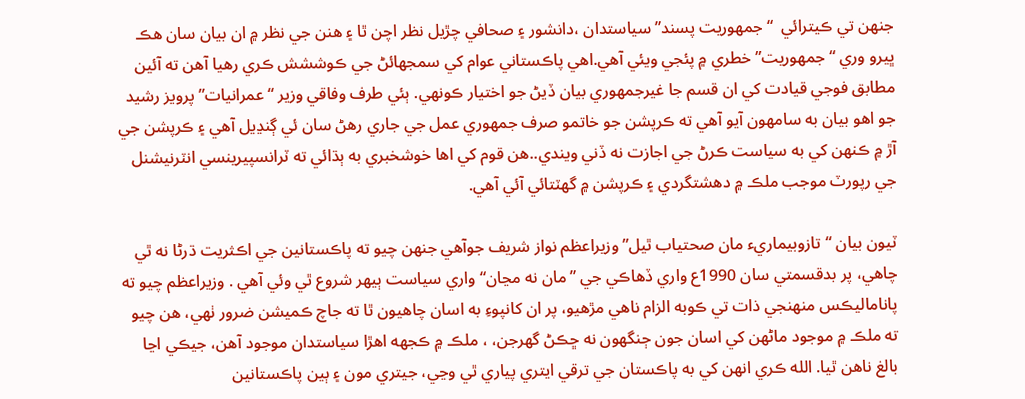جنهن تي ڪيترائي  “جمهوريت پسند” سياستدان ،دانشور ۽ صحافي چڙيل نظر اچن ٿا ۽ هنن جي نظر ۾ ان بيان سان هڪ ڀيرو وري “جمهوريت” خطري ۾ پئجي ويئي آهي.اهي پاڪستاني عوام کي سمجھائڻ جي ڪوششش ڪري رهيا آهن ته آئين مطابق فوجي قيادت کي ان قسم جا غيرجمهوري بيان ڏيڻ جو اختيار ڪونهي. ٻئي طرف وفاقي وزير “عمرانيات” پرويز رشيد جو اهو بيان به سامهون آيو آهي ته ڪرپشن جو خاتمو صرف جمهوري عمل جي جاري رهڻ سان ئي ڳنڍيل آهي ۽ ڪرپشن جي آڙ ۾ ڪنهن کي به سياست ڪرڻ جي اجازت نه ڏني ويندي..هن قوم کي اها خوشخبري به ٻڌائي ته ٽرانسپيرينسي انٽرنيشنل جي رپورٽ موجب ملڪ ۾ دهشتگردي ۽ ڪرپشن ۾ گهٽتائي آئي آهي.

ٽيون بيان “تازوبيماريء مان صحتياب ٿيل” وزيراعظم نواز شريف جوآهي جنهن چيو ته پاڪستانين جي اڪثريت ڌرڻا نه ٿي چاهي، پر بدقسمتي سان 1990ع واري ڏهاڪي جي ”مان نه مڃان“ واري سياست ٻيهر شروع ٿي وئي آهي . وزيراعظم چيو ته پاناماليڪس منهنجي ذات تي ڪوبه الزام ناهي مڙهيو، پر ان کانپوءِ به اسان چاهيون ٿا ته جاچ ڪميشن ضرور ٺهي، هن چيو ته ملڪ ۾ موجود ماڻهن کي اسان جون ڄنگهون نه ڇڪڻ گهرجن، ، ملڪ ۾ ڪجهه اهڙا سياستدان موجود آهن، جيڪي اڃا بالغ ناهن ٿيا. الله ڪري انهن کي به پاڪستان جي ترقي ايتري پياري ٿي وڃي، جيتري مون ۽ ٻين پاڪستانين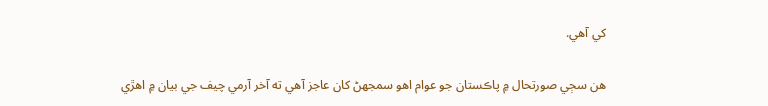کي آهي.

هن سڄي صورتحال ۾ پاڪستان جو عوام اهو سمجھڻ کان عاجز آهي ته آخر آرمي چيف جي بيان ۾ اهڙي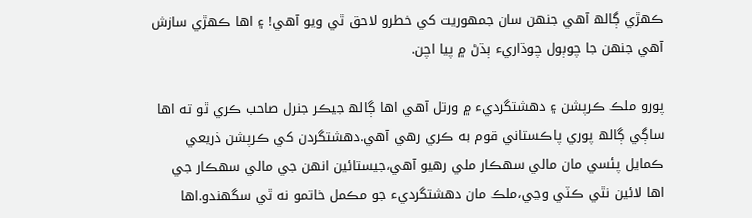ڪهڙي ڳالھ آهي جنهن سان جمهوريت کي خطرو لاحق ٿي ويو آهي! ۽ اها ڪهڙي سازش آهي جنهن جا چوٻول چوڌاريء ٻڌڻ ۾ پيا اچن.

پورو ملڪ ڪرپشن ۽ دهشتگرديء ۾ ورتل آهي اها ڳالھ جيڪر جنرل صاحب ڪري ٿو ته اها ساڳي ڳالھ پوري پاڪستاني قوم به ڪري رهي آهي.دهشتگردن کي ڪرپشن ذريعي ڪمايل پئسي مان مالي سهڪار ملي رهيو آهي،جيستائين انهن جي مالي سهڪار جي اها لائين نٿي ڪٽي وڃي،ملڪ مان دهشتگرديء جو مڪمل خاتمو نه ٿي سگھندو.اها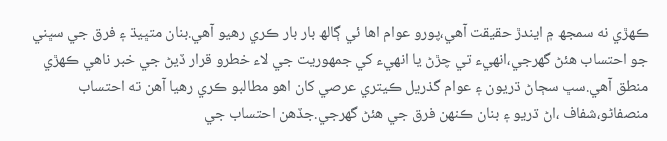ڪهڙي نه سمجھ ۾ ايندڙ حقيقت آهي،پورو عوام اها ئي ڳالھ بار بار ڪري رهيو آهي.بنان متڀيڌ ۽ فرق جي سڀني جو احتساب هئڻ گھرجي،انهيء تي چڙڻ يا انهيء کي جمهوريت جي لاء خطرو قرار ڏيڻ جي خبر ناهي ڪهڙي منطق آهي.سڀ سڄاڻ ڌريون ۽ عوام گذريل ڪيتري عرصي کان اهو مطالبو ڪري رهيا آهن ته احتساب منصفاڻو،شفاف ،اڻ ڌريو ۽ بنان ڪنهن فرق جي هئڻ گھرجي.جڏهن احتساب جي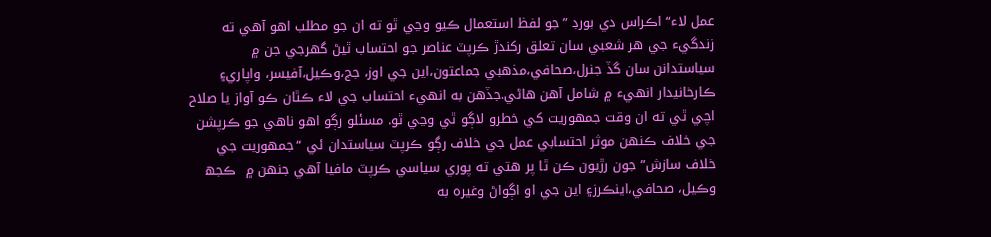عمل لاء“ اڪراس دي بورڊ ”جو لفظ استعمال ڪيو وڃي ٿو ته ان جو مطلب اهو آهي ته زندگيء جي هر شعبي سان تعلق رکندڙ ڪرپٽ عناصر جو احتساب ٿيڻ گھرجي جن ۾ سياستدانن سان گڏ جنرل،صحافي،مذهبي جماعتون،اين جي اوز، جج،وڪيل،آفيسر، واپاري۽ ڪارخانيدار انهيء ۾ شامل آهن هاڻي.جڏهن به انهيء احتساب جي لاء ڪٿان ڪو آواز يا صلاح اچي ٿي ته ان وقت جمهوريت کي خطرو لاڳو ٿي وڃي ٿو. مسئلو رڳو اهو ناهي جو ڪرپشن جي خلاف ڪنهن موثر احتسابي عمل جي خلاف رڳو ڪرپٽ سياستدان ئي “جمهوريت جي خلاف سازش” جون رڙيون ڪن ٿا پر هتي ته پوري سياسي ڪرپٽ مافيا آهي جنهن ۾  ڪجھ وڪيل، صحافي،اينڪرز۽ اين جي او اڳواڻ وغيره به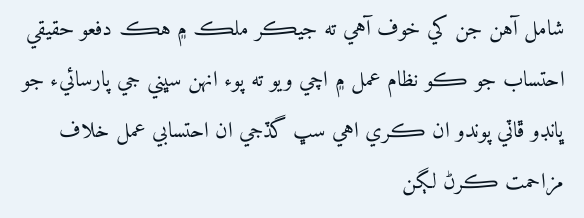شامل آهن جن کي خوف آهي ته جيڪر ملڪ ۾ هڪ دفعو حقيقي احتساب جو ڪو نظام عمل ۾ اچي ويو ته پوء انهن سڀني جي پارسائيء جو ڀانڊو ڦاٽي پوندو ان ڪري اهي سڀ گڏجي ان احتسابي عمل خلاف مزاحمت ڪرڻ لڳن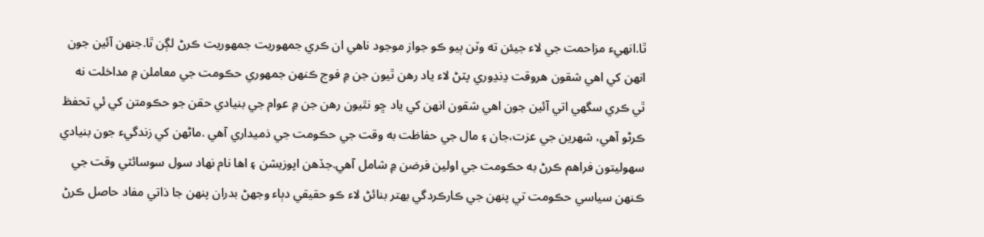ٿا.انهيء مزاحمت جي لاء جيئن ته وٽن ٻيو ڪو جواز موجود ناهي ان ڪري جمهوريت جمهوريت ڪرڻ لڳن ٿا.جنهن آئين جون انهن کي اهي شقون هروقت ڍنڍوري پٽڻ لاء ياد رهن ٿيون جن ۾ فوج ڪنهن جمهوري حڪومت جي معاملن ۾ مداخلت نه ٿي ڪري سگھي اتي آئين جون اهي شقون انهن کي ياد ڇو نٿيون رهن جن ۾ عوام جي بنيادي حقن جو حڪومتن کي ئي تحفظ ڪرڻو آهي، شهرين جي عزت،جان ۽ مال جي حفاظت به وقت جي حڪومت جي ذميداري آهي .ماڻهن کي زندگيء جون بنيادي سهوليتون فراهم ڪرڻ به حڪومت جي اولين فرضن ۾ شامل آهي.جڏهن اپوزيشن ۽ اها نام نهاد سول سوسائٽي وقت جي ڪنهن سياسي حڪومت تي پنهن جي ڪارڪردگي بهتر بنائڻ لاء ڪو حقيقي دٻاء وجھڻ بدران پنهن جا ذاتي مفاد حاصل ڪرڻ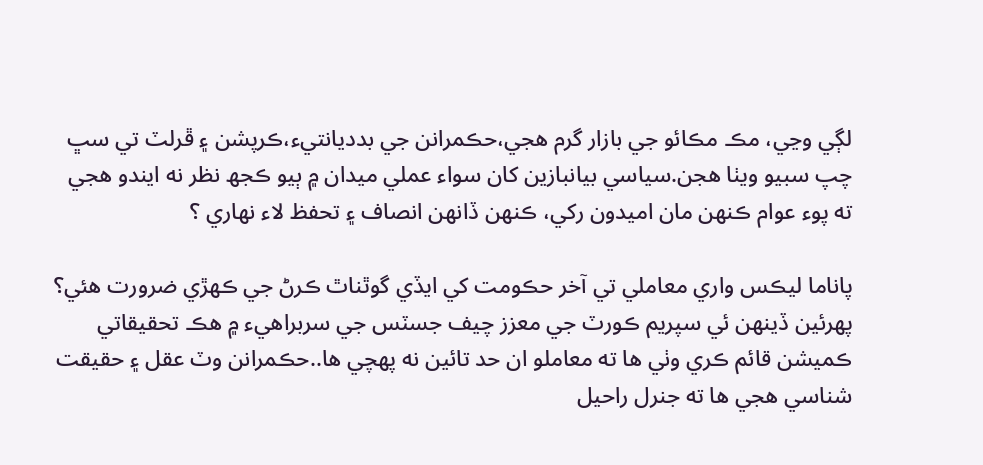لڳي وڃي، مڪ مڪائو جي بازار گرم هجي،حڪمرانن جي بدديانتيء،ڪرپشن ۽ ڦرلٽ تي سڀ چپ سبيو ويٺا هجن.سياسي بيانبازين کان سواء عملي ميدان ۾ ٻيو ڪجھ نظر نه ايندو هجي ته پوء عوام ڪنهن مان اميدون رکي، ڪنهن ڏانهن انصاف ۽ تحفظ لاء نهاري ؟

پاناما ليڪس واري معاملي تي آخر حڪومت کي ايڏي گوٿناٿ ڪرڻ جي ڪهڙي ضرورت هئي؟ پهرئين ڏينهن ئي سپريم ڪورٽ جي معزز چيف جسٽس جي سربراهيء ۾ هڪ تحقيقاتي ڪميشن قائم ڪري وٺي ها ته معاملو ان حد تائين نه پهچي ها..حڪمرانن وٽ عقل ۽ حقيقت شناسي هجي ها ته جنرل راحيل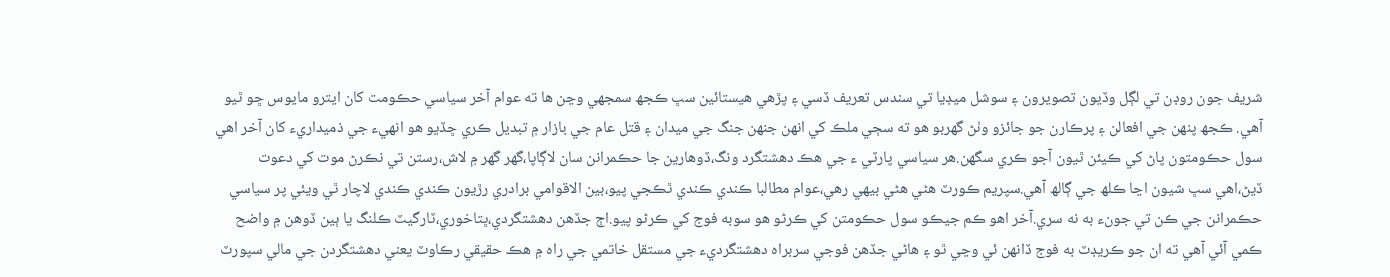شريف جون روڊن تي لڳل وڏيون تصويرون ۽ سوشل ميڊيا تي سندس تعريف ڏسي ۽ پڙهي هيستائين سڀ ڪجھ سمجھي وڃن ها ته عوام آخر سياسي حڪومت کان ايترو مايوس ڇو ٿيو آهي. ڪجھ پنهن جي افعالن ۽ پرڪارن جو جائزو وٺڻ گھربو هو ته سڄي ملڪ کي انهن جنهن جنگ جي ميدان ۽ قتل عام جي بازار ۾ تبديل ڪري ڇڏيو هو انهيء جي ذميداريء کان آخر اهي سول حڪومتون پاڻ کي ڪيئن ٿيون آجو ڪري سگھن.هر سياسي پارٽي ء جي هڪ دهشتگرد ونگ،ڏوهارين جا حڪمرانن سان لاڳاپا،گھر گھر ۾ لاش،رستن تي نڪرڻ موت کي دعوت ڏيڻ،اهي سڀ شيون اڃا ڪلھ جي ڳالھ آهي.سپريم ڪورٽ هڻي هڻي بيهي رهي،عوام مطالبا ڪندي ڪندي ٿڪجي پيو،بين الاقوامي برادري رڙيون ڪندي ڪندي لاچار ٿي ويئي پر سياسي حڪمرانن جي ڪن تي جونء به نه سري.آخر اهو ڪم جيڪو سول حڪومتن کي ڪرڻو هو سوبه فوج کي ڪرڻو پيو.اڄ جڏهن دهشتگردي،ڀتاخوري،ٽارگيٽ ڪلنگ يا ٻين ڏوهن ۾ واضح ڪمي آئي آهي ته ان جو ڪريڊٽ به فوج ڏانهن ئي وڃي ٿو ۽ هاڻي جڏهن فوجي سربراه دهشتگرديء جي مستقل خاتمي جي راه ۾ هڪ حقيقي رڪاوٽ يعني دهشتگردن جي مالي سپورٽ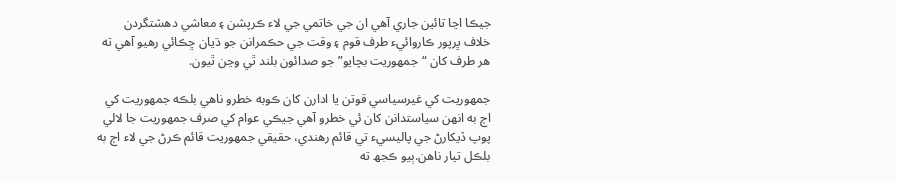جيڪا اڃا تائين جاري آهي ان جي خاتمي جي لاء ڪرپشن ۽ معاشي دهشتگردن خلاف ڀرپور ڪاروائيء طرف قوم ۽ وقت جي حڪمرانن جو ڌيان ڇڪائي رهيو آهي ته هر طرف کان “جمهوريت بچايو” جو صدائون بلند ٿي وڃن ٿيون.

جمهوريت کي غيرسياسي قوتن يا ادارن کان ڪوبه خطرو ناهي بلڪه جمهوريت کي اڄ به انهن سياستدانن کان ئي خطرو آهي جيڪي عوام کي صرف جمهوريت جا لالي پوپ ڏيکارڻ جي پاليسيء تي قائم رهندي، حقيقي جمهوريت قائم ڪرڻ جي لاء اڄ به بلڪل تيار ناهن.ٻيو ڪجھ ته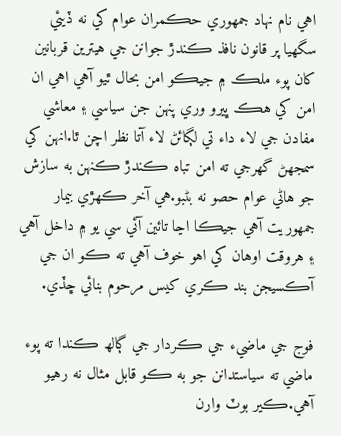اهي نام نهاد جمهوري حڪمران عوام کي نه ڏيئي سگھيا پر قانون نافذ ڪندڙ جوانن جي هيترين قربانين کان پوء ملڪ ۾ جيڪو امن بحال ٿيو آهي اهي ان امن کي هڪ ڀيرو وري پنهن جن سياسي ۽ معاشي مفادن جي لاء داء تي لڳائڻ لاء آتا نظر اچن ٿا.انهن کي سمجھڻ گھرجي ته امن تباه ڪندڙ ڪنهن به سازش جو هاڻي عوام حصو نه بڻبو.هي آخر ڪهڙي بيمار جمهوريت آهي جيڪا اڃا تائين آئي سي يو ۾ داخل آهي ۽ هروقت اوهان کي اهو خوف آهي ته ڪو ان جي آڪسيجن بند ڪري کيس مرحوم بنائي ڇڏي.

فوج جي ماضيء جي ڪردار جي ڳالھ ڪندا ته پوء ماضي ته سياستدانن جو به ڪو قابل مثال نه رهيو آهي.ڪير بوٽ وارن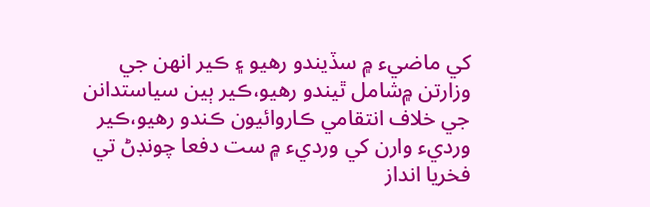کي ماضيء ۾ سڏيندو رهيو ۽ ڪير انهن جي وزارتن ۾شامل ٿيندو رهيو،ڪير ٻين سياستدانن جي خلاف انتقامي ڪاروائيون ڪندو رهيو،ڪير ورديء وارن کي ورديء ۾ ست دفعا چونڊڻ تي فخريا انداز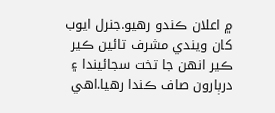۾ اعلان ڪندو رهيو.جنرل ايوب کان ويندي مشرف تائين ڪير ڪير انهن جا تخت سجائيندا ۽ درٻارون صاف ڪندا رهيا.اهي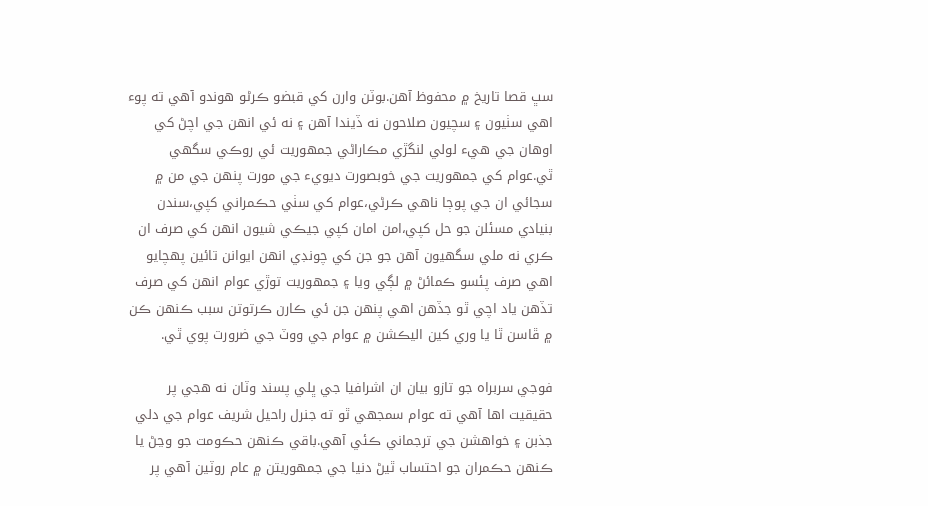سڀ قصا تاريخ ۾ محفوظ آهن.بوٽن وارن کي قبضو ڪرڻو هوندو آهي ته پوء اهي سٺيون ۽ سچيون صلاحون نه ڏيندا آهن ۽ نه ئي انهن جي اچڻ کي اوهان جي هيء لولي لنگڙي مڪاراڻي جمهوريت ئي روڪي سگھي ٿي.عوام کي جمهوريت جي خوبصورت ديويء جي مورت پنهن جي من ۾ سجائي ان جي پوڄا ناهي ڪرڻي،عوام کي سٺي حڪمراني کپي،سندن بنيادي مسئلن جو حل کپي،امن امان کپي جيڪي شيون انهن کي صرف ان ڪري نه ملي سگھيون آهن جو جن کي چونڊي انهن ايوانن تائين پهچايو اهي صرف پئسو ڪمائڻ ۾ لڳي ويا ۽ جمهوريت توڙي عوام انهن کي صرف تڏهن ياد اچي ٿو جڏهن اهي پنهن جن ئي ڪارن ڪرتوتن سبب ڪنهن ڪن ۾ ڦاسن ٿا يا وري کين اليڪشن ۾ عوام جي ووٽ جي ضرورت پوي ٿي.

فوجي سربراه جو تازو بيان ان اشرافيا جي ڀلي پسند وٽان نه هجي پر حقيقيت اها آهي ته عوام سمجھي ٿو ته جنرل راحيل شريف عوام جي دلي جذبن ۽ خواهشن جي ترجماني ڪئي آهي.باقي ڪنهن حڪومت جو وڃڻ يا ڪنهن حڪمران جو احتساب ٿيڻ دنيا جي جمهوريتن ۾ عام روٽين آهي پر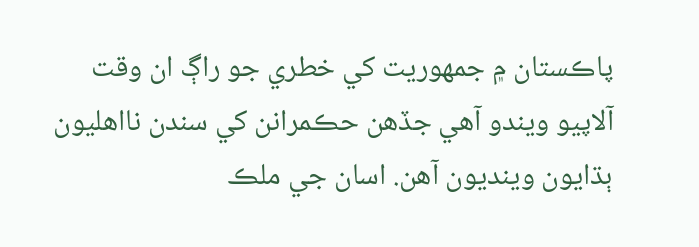پاڪستان ۾ جمهوريت کي خطري جو راڳ ان وقت آلاپيو ويندو آهي جڏهن حڪمرانن کي سندن نااهليون ٻڌايون وينديون آهن. اسان جي ملڪ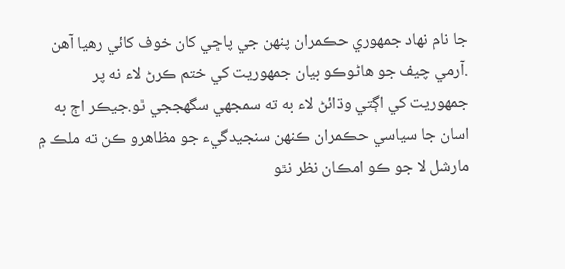جا نام نهاد جمهوري حڪمران پنهن جي پاڇي کان خوف کائي رهيا آهن .آرمي چيف جو هاڻوڪو بيان جمهوريت کي ختم ڪرڻ لاء نه پر جمهوريت کي اڳتي وڌائڻ لاء به ته سمجھي سگھججي ٿو.جيڪر اڄ به اسان جا سياسي حڪمران ڪنهن سنجيدگيء جو مظاهرو ڪن ته ملڪ ۾ مارشل لا جو ڪو امڪان نظر نٿو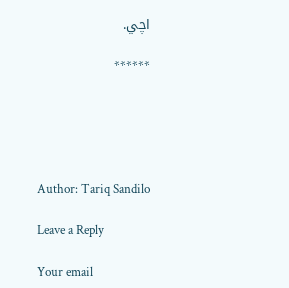اچي.

******





Author: Tariq Sandilo

Leave a Reply

Your email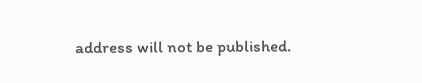address will not be published.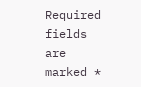Required fields are marked *